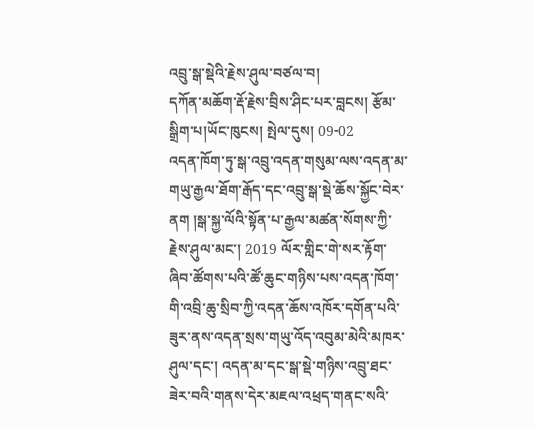འབྲུ་སྒ་སྡེའི་རྗེས་ཤུལ་བཙལ་བ།
དཀོན་མཆོག་རྡོ་རྗེས་བྲིས་ཤིང་པར་བླངས། རྩོམ་སྒྲིག་པ།ཡོང་ཁུངས། སྤེལ་དུས། 09-02
འདན་ཁོག་ཏུ་སྒ་འབྲུ་འདན་གསུམ་ལས་འདན་མ་གཡུ་རྒྱལ་ཐོག་རྒོད་དང་འབྲུ་སྒ་སྡེ་ཆོས་སྐྱོང་བེར་ནག །སྒ་སྐྱ་ལོའི་སྟོན་པ་རྒྱལ་མཚན་སོགས་ཀྱི་རྗེས་ཤུལ་མང་། 2019 ལོར་གླིང་གེ་སར་རྟོག་ཞིབ་ཚོགས་པའི་ཚོ་ཆུང་གཉིས་པས་འདན་ཁོག་གི་འབྲི་ཆུ་སྲིབ་ཀྱི་འདན་ཆོས་འཁོར་དགོན་པའི་ཟུར་ནས་འདན་སྲས་གཡུ་འོད་འབུམ་མེའི་མཁར་ཤུལ་དང་། འདན་མ་དང་སྒ་སྡེ་གཉིས་འབྲུ་ཐང་ཟེར་བའི་གནས་དེར་མཇལ་འཕྲད་གནང་སའི་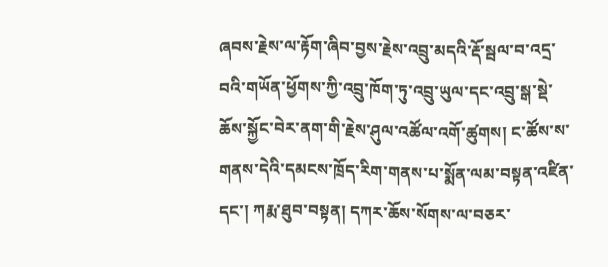ཞབས་རྗེས་ལ་རྟོག་ཞིབ་བྱས་རྗེས་འབྲུ་མདའི་རྡོ་སྦལ་བ་འདྲ་བའི་གཡོན་ཕྱོགས་ཀྱི་འབྲུ་ཁོག་ཏུ་འབྲུ་ཡུལ་དང་འབྲུ་སྒ་སྡེ་ཆོས་སྐྱོང་བེར་ནག་གི་རྗེས་ཤུལ་འཚོལ་འགོ་ཚུགས། ང་ཚོས་ས་གནས་དེའི་དམངས་ཁྲོད་རིག་གནས་པ་སྨོན་ལམ་བསྟན་འཛིན་དང་། ཀརྨ་ཐུབ་བསྟན། དཀར་ཆོས་སོགས་ལ་བཅར་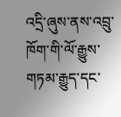འདྲི་ཞུས་ནས་འབྲུ་ཁོག་གི་ལོ་རྒྱུས་གཏམ་རྒྱུད་དང་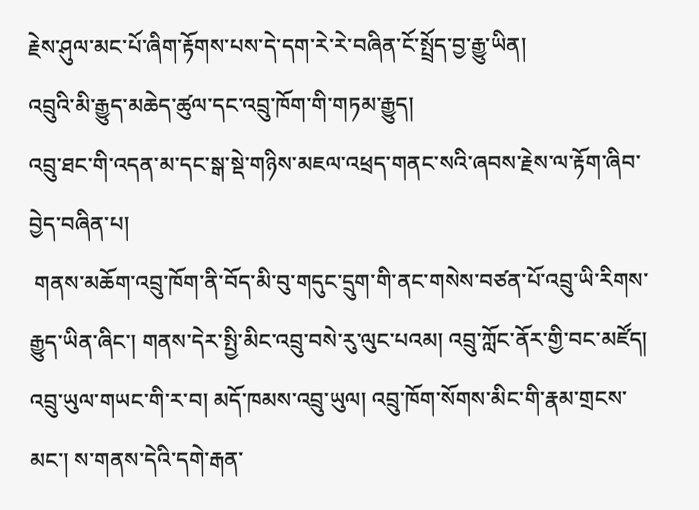རྗེས་ཤུལ་མང་པོ་ཞིག་རྟོགས་པས་དེ་དག་རེ་རེ་བཞིན་ངོ་སྤྲོད་བྱ་རྒྱུ་ཡིན།
འབྲུའི་མི་རྒྱུད་མཆེད་ཚུལ་དང་འབྲུ་ཁོག་གི་གཏམ་རྒྱུད།
འབྲུ་ཐང་གི་འདན་མ་དང་སྒ་སྡེ་གཉིས་མཇལ་འཕྲད་གནང་སའི་ཞབས་རྗེས་ལ་རྟོག་ཞིབ་བྱེད་བཞིན་པ།
 གནས་མཆོག་འབྲུ་ཁོག་ནི་བོད་མི་བུ་གདུང་དྲུག་གི་ནང་གསེས་བཙན་པོ་འབྲུ་ཡི་རིགས་རྒྱུད་ཡིན་ཞིང་། གནས་དེར་སྤྱི་མིང་འབྲུ་བསེ་རུ་ལུང་པའམ། འབྲུ་ཀློང་ནོར་གྱི་བང་མཛོད། འབྲུ་ཡུལ་གཡང་གི་ར་བ། མདོ་ཁམས་འབྲུ་ཡུལ། འབྲུ་ཁོག་སོགས་མིང་གི་རྣམ་གྲངས་མང་། ས་གནས་དེའི་དགེ་རྒན་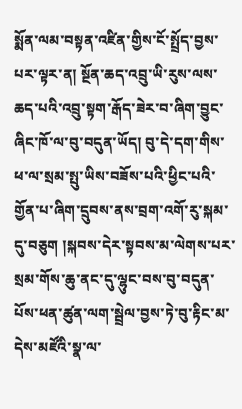སྨོན་ལམ་བསྟན་འཛིན་གྱིས་ངོ་སྤྲོད་བྱས་པར་ལྟར་ན། སྔོན་ཆད་འབྲུ་ཡི་རུས་ལས་ཆད་པའི་འབྲུ་སྟག་རྒོད་ཟེར་བ་ཞིག་བྱུང་ཞིང་ཁོ་ལ་བུ་བདུན་ཡོད། བུ་དེ་དག་གིས་ཕ་ལ་སྲམ་སྤུ་ཡིས་བཟོས་པའི་ཕྱིང་པའི་གྱོན་པ་ཞིག་དྲུབས་ནས་བྲག་འགོ་རུ་སྐམ་དུ་བཅུག །སྐབས་དེར་སྟབས་མ་ལེགས་པར་སྲམ་གོས་ཆུ་ནང་དུ་ལྷུང་བས་བུ་བདུན་པོས་ཕན་ཚུན་ལག་སྦྲེལ་བྱས་ཏེ་བུ་རྟིང་མ་དེས་མཛོའི་སྣ་ལ་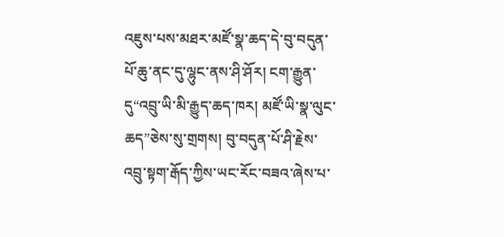འཇུས་པས་མཐར་མཛོ་སྣ་ཆད་དེ་བུ་བདུན་པོ་ཆུ་ནང་དུ་ལྷུང་ནས་ཤི་ཤོར། ངག་རྒྱུན་དུ“འབྲུ་ཡི་མི་རྒྱུད་ཆད་ཁར། མཛོ་ཡི་སྣ་ལུང་ཆད”ཅེས་སུ་གྲགས། བུ་བདུན་པོ་ཤི་རྗེས་འབྲུ་སྟག་རྒོད་ཀྱིས་ཡང་རོང་བཟའ་ཞེས་པ་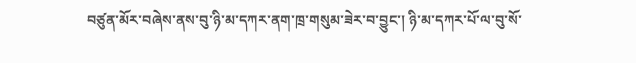བཙུན་མོར་བཞེས་ནས་བུ་ཉི་མ་དཀར་ནག་ཁྲ་གསུམ་ཟེར་བ་བྱུང་། ཉི་མ་དཀར་པོ་ལ་བུ་སོ་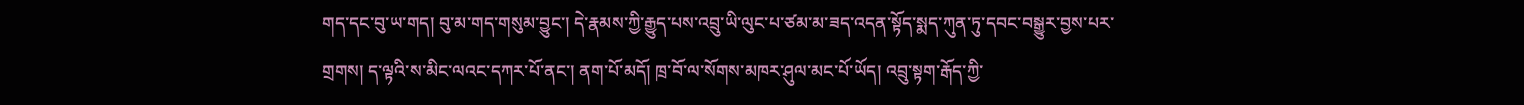གད་དང་བུ་ཡ་གད། བུ་མ་གད་གསུམ་བྱུང་། དེ་རྣམས་ཀྱི་རྒྱུད་པས་འབྲུ་ཡི་ལུང་པ་ཙམ་མ་ཟད་འདན་སྟོད་སྨད་ཀུན་ཏུ་དབང་བསྒྱུར་བྱས་པར་གྲགས། ད་ལྟའི་ས་མིང་ལའང་དཀར་པོ་ནང་། ནག་པོ་མདོ། ཁྲ་བོ་ལ་སོགས་མཁར་ཤུལ་མང་པོ་ཡོད། འབྲུ་སྟག་རྒོད་ཀྱི་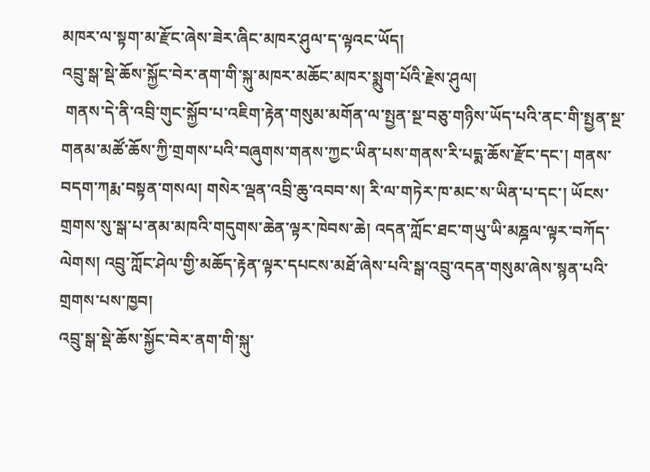མཁར་ལ་སྟག་མ་རྫོང་ཞེས་ཟེར་ཞིང་མཁར་ཤུལ་ད་ལྟའང་ཡོད།
འབྲུ་སྒ་སྡེ་ཆོས་སྐྱོང་བེར་ནག་གི་སྐུ་མཁར་མཆོང་མཁར་སྨུག་པོའི་རྗེས་ཤུལ།
 གནས་དེ་ནི་འབྲི་གུང་སྐྱོབ་པ་འཇིག་རྟེན་གསུམ་མགོན་ལ་སྤྱན་སྔ་བཅུ་གཉིས་ཡོད་པའི་ནང་གི་སྤྱན་སྔ་གནམ་མཚོ་ཆོས་ཀྱི་གྲགས་པའི་བཞུགས་གནས་ཀྱང་ཡིན་པས་གནས་རི་པདྨ་ཆོས་རྫོང་དང་། གནས་བདག་ཀརྨ་བསྟན་གསལ། གསེར་ལྡན་འབྲི་ཆུ་འབབ་ས། རི་ལ་གཏེར་ཁ་མང་ས་ཡིན་པ་དང་། ཡོངས་གྲགས་སུ་སྒ་པ་ནམ་མཁའི་གདུགས་ཆེན་ལྟར་ཁེབས་ཆེ། འདན་ཀློང་ཐང་གཡུ་ཡི་མཎྜལ་ལྟར་བཀོད་ལེགས། འབྲུ་ཀློང་ཤེལ་གྱི་མཆོད་རྟེན་ལྟར་དཔངས་མཐོ་ཞེས་པའི་སྒ་འབྲུ་འདན་གསུམ་ཞེས་སྙན་པའི་གྲགས་པས་ཁྱབ།
འབྲུ་སྒ་སྡེ་ཆོས་སྐྱོང་བེར་ནག་གི་སྐུ་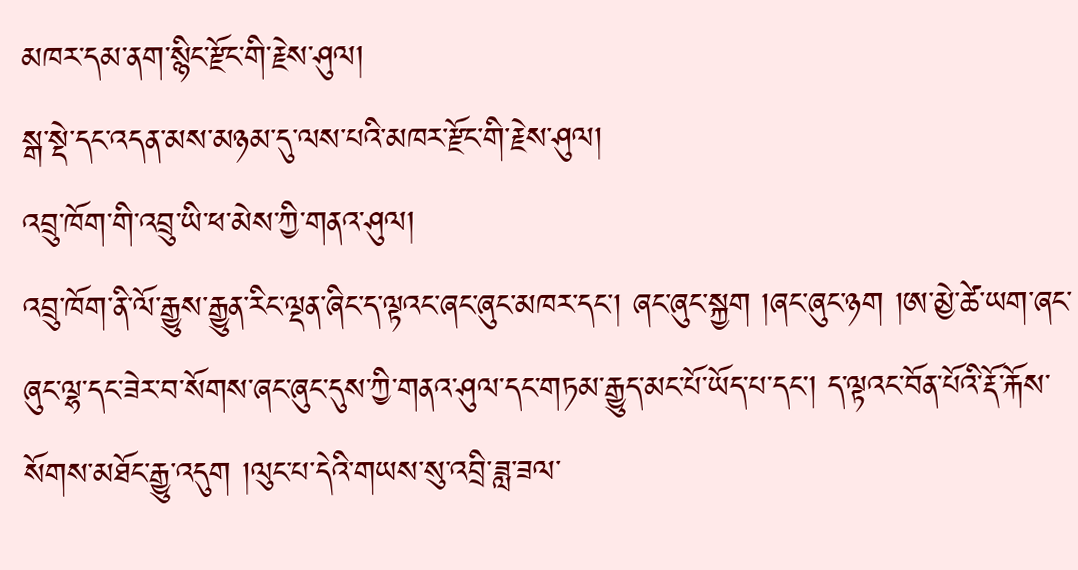མཁར་དམ་ནག་སྙིང་རྫོང་གི་རྗེས་ཤུལ།
སྒ་སྡེ་དང་འདན་མས་མཉམ་དུ་ལས་པའི་མཁར་རྫོང་གི་རྗེས་ཤུལ།
འབྲུ་ཁོག་གི་འབྲུ་ཡི་ཕ་མེས་ཀྱི་གནའ་ཤུལ།
འབྲུ་ཁོག་ནི་ལོ་རྒྱུས་རྒྱུན་རིང་ལྡན་ཞིང་ད་ལྟའང་ཞང་ཞུང་མཁར་དང་། ཞང་ཞུང་སྐྱག །ཞང་ཞུང་ཉག །ཨ་མྱེ་ཚེ་ཡག་ཞང་ཞུང་ལྷ་དང་ཟེར་བ་སོགས་ཞང་ཞུང་དུས་ཀྱི་གནའ་ཤུལ་དང་གཏམ་རྒྱུད་མང་པོ་ཡོད་པ་དང། ད་ལྟའང་བོན་པོའི་རྡོ་རྐོས་སོགས་མཐོང་རྒྱུ་འདུག །ལུང་པ་དེའི་གཡས་སུ་འབྲི་ཟླ་ཟལ་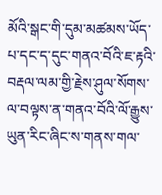མོའི་སྒང་གི་དུམ་མཚམས་ཡོད་པ་དང་ད་དུང་གནའ་བོའི་ཇ་རྟའི་བརྡལ་ལམ་གྱི་རྗེས་ཤུལ་སོགས་ལ་བལྟས་ན་གནའ་བོའི་ལོ་རྒྱུས་ཡུན་རིང་ཞིང་ས་གནས་གལ་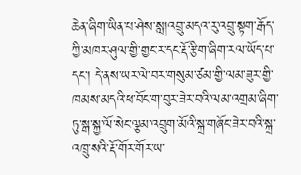ཆེན་ཞིག་ཡིན་པ་ཤེས་སླ།འབྲུ་མདའ་རུ་འབྲུ་སྟག་རྒོད་ཀྱི་མཁར་ཤུལ་གྱི་གྱང་ར་དང་རྡོ་རྩིག་ཞིག་རལ་ཡོད་པ་དང་། དེ་ནས་ཡར་ལེ་བར་གསུམ་ཙམ་གྱི་ལམ་ཟུར་གྱི་ཁམས་མདའི་ཕ་བོང་ག་བུར་ཟེར་བའི་ལམ་འགྲམ་ཞིག་ཏུ་སྒ་སྐྱ་ལོ་སེང་ལྕམ་འབྲུག་མོའི་སྐྲ་གཞོང་ཟེར་བའི་སྐྲ་འཁྲུ་སའི་རྡོ་གོར་གོར་ཡ་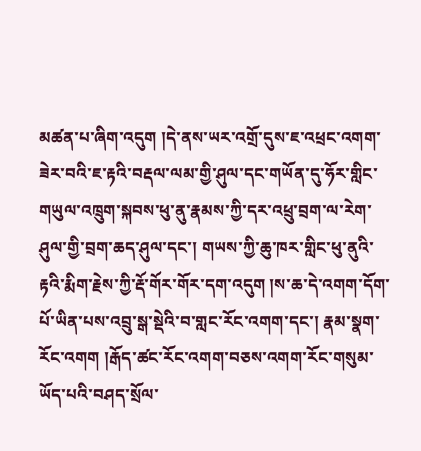མཚན་པ་ཞིག་འདུག །དེ་ནས་ཡར་འགྲོ་དུས་ཇ་འཕྲང་འགག་ཟེར་བའི་ཇ་རྟའི་བརྡལ་ལམ་གྱི་ཤུལ་དང་གཡོན་དུ་ཧོར་གླིང་གཡུལ་འཁྲུག་སྐབས་ཕུ་ནུ་རྣམས་ཀྱི་དར་འཕྲུ་བྲག་ལ་རེག་ཤུལ་གྱི་བྲག་ཆད་ཤུལ་དང་། གཡས་ཀྱི་ཆུ་ཁར་གླིང་ཕུ་ནུའི་རྟའི་རྨིག་རྗེས་ཀྱི་རྡོ་གོར་གོར་དག་འདུག །ས་ཆ་དེ་འགག་དོག་པོ་ཡིན་པས་འབྲུ་སྒ་སྡེའི་བ་གླང་རོང་འགག་དང་། རྣམ་སྣག་རོང་འགག །རྒོད་ཚང་རོང་འགག་བཅས་འགག་རོང་གསུམ་ཡོད་པའི་བཤད་སྲོལ་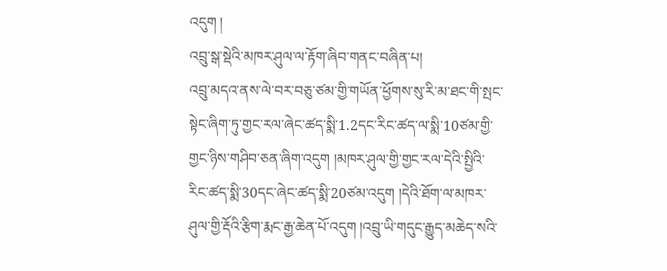འདུག །
འབྲུ་སྒ་སྡེའི་མཁར་ཤུལ་ལ་རྟོག་ཞིབ་གནང་བཞིན་པ།
འབྲུ་མདའ་ནས་ལེ་བར་བཅུ་ཙམ་གྱི་གཡོན་ཕྱོགས་སུ་རི་མ་ཐང་གི་སྤང་སྟེང་ཞིག་ཏུ་གྱང་རལ་ཞེང་ཚད་སྨི་1.2དང་རིང་ཚད་ལ་སྨི་10ཙམ་གྱི་གྱང་ཉིས་གཤིབ་ཅན་ཞིག་འདུག །མཁར་ཤུལ་གྱི་གྱང་རལ་དེའི་སྤྱིའི་རིང་ཚད་སྨི་30དང་ཞེང་ཚད་སྨི་20ཙམ་འདུག །དེའི་ཐོག་ལ་མཁར་ཤུལ་གྱི་རྡོའི་རྩིག་རྨང་རྒྱ་ཆེན་པོ་འདུག །འབྲུ་ཡི་གདུང་རྒྱུད་མཆེད་སའི་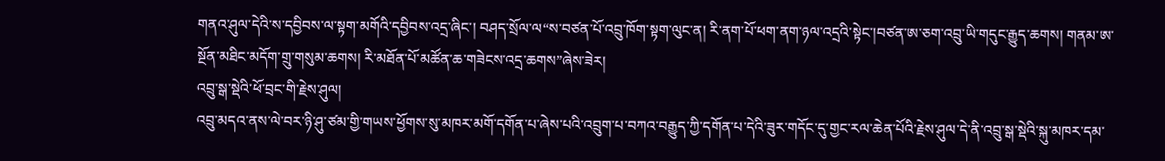གནའ་ཤུལ་དེའི་ས་དབྱིབས་ལ་སྟག་མགོའི་དབྱིབས་འདྲ་ཞིང་། བཤད་སྲོལ་ལ“ས་བཙན་པོ་འབྲུ་ཁོག་སྟག་ལུང་ན། རི་ནག་པོ་ཕག་ནག་ཉལ་འདྲའི་སྟེང་།བཙན་ཨ་ཅག་འབྲུ་ཡི་གདུང་རྒྱུད་ཆགས། གནམ་ཨ་སྔོན་མཐིང་མདོག་གྲུ་གསུམ་ཆགས། རི་མཐོན་པོ་མཚོན་ཆ་གཟེངས་འདྲ་ཆགས”ཞེས་ཟེར།
འབྲུ་སྒ་སྡེའི་ཕོ་བྲང་གི་རྗེས་ཤུལ།
འབྲུ་མདའ་ནས་ལེ་བར་ཉི་ཤུ་ཙམ་གྱི་གཡས་ཕྱོགས་སུ་མཁར་མགོ་དགོན་པ་ཞེས་པའི་འབྲུག་པ་བཀའ་བརྒྱུད་ཀྱི་དགོན་པ་དེའི་ཟུར་གདོང་དུ་གྱང་རལ་ཆེན་པོའི་རྗེས་ཤུལ་དེ་ནི་འབྲུ་སྒ་སྡེའི་སྐུ་མཁར་དམ་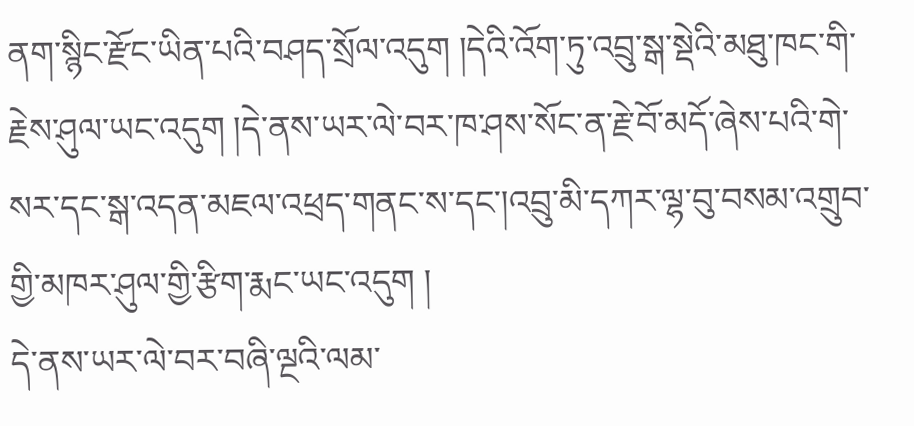ནག་སྙིང་རྫོང་ཡིན་པའི་བཤད་སྲོལ་འདུག །དེའི་འོག་ཏུ་འབྲུ་སྒ་སྡེའི་མཐུ་ཁང་གི་རྗེས་ཤུལ་ཡང་འདུག །དེ་ནས་ཡར་ལེ་བར་ཁ་ཤས་སོང་ན་རྗེ་བོ་མདོ་ཞེས་པའི་གེ་སར་དང་སྒ་འདན་མཇལ་འཕྲད་གནང་ས་དང་།འབྲུ་མི་དཀར་ལྷ་བུ་བསམ་འགྲུབ་གྱི་མཁར་ཤུལ་གྱི་རྩིག་རྨང་ཡང་འདུག །
དེ་ནས་ཡར་ལེ་བར་བཞི་ལྔའི་ལམ་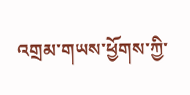འགྲམ་གཡས་ཕྱོགས་ཀྱི་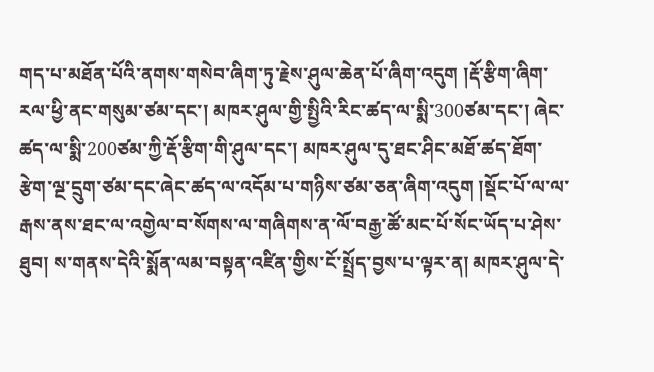གད་པ་མཐོན་པོའི་ནགས་གསེབ་ཞིག་ཏུ་རྗེས་ཤུལ་ཆེན་པོ་ཞིག་འདུག །རྡོ་རྩིག་ཞིག་རལ་ཕྱི་ནང་གསུམ་ཙམ་དང་། མཁར་ཤུལ་གྱི་སྤྱིའི་རིང་ཚད་ལ་སྨི་300ཙམ་དང་། ཞེང་ཚད་ལ་སྨི་200ཙམ་ཀྱི་རྡོ་རྩིག་གི་ཤུལ་དང་། མཁར་ཤུལ་དུ་ཐང་ཤིང་མཐོ་ཚད་ཐོག་རྩེག་ལྔ་དྲུག་ཙམ་དང་ཞེང་ཚད་ལ་འདོམ་པ་གཉིས་ཙམ་ཅན་ཞིག་འདུག །སྡོང་པོ་ལ་ལ་རྒས་ནས་ཐང་ལ་འགྱེལ་བ་སོགས་ལ་གཞིགས་ན་ལོ་བརྒྱ་ཚོ་མང་པོ་སོང་ཡོད་པ་ཤེས་ཐུབ། ས་གནས་དེའི་སྨོན་ལམ་བསྟན་འཛིན་གྱིས་ངོ་སྤྲོད་བྱས་པ་ལྟར་ན། མཁར་ཤུལ་དེ་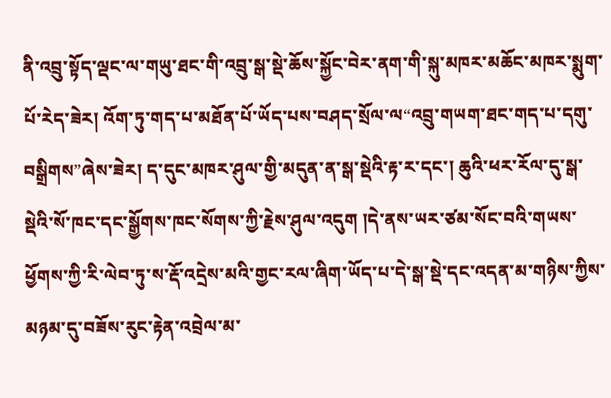ནི་འབྲུ་སྟོད་ལྡང་ལ་གཡུ་ཐང་གི་འབྲུ་སྒ་སྡེ་ཆོས་སྐྱོང་བེར་ནག་གི་སྐུ་མཁར་མཆོང་མཁར་སྨུག་པོ་རེད་ཟེར། འོག་ཏུ་གད་པ་མཐོན་པོ་ཡོད་པས་བཤད་སྲོལ་ལ“འབྲུ་གཡག་ཐང་གད་པ་དགུ་བསྒྲིགས”ཞེས་ཟེར། ད་དུང་མཁར་ཤུལ་གྱི་མདུན་ན་སྒ་སྡེའི་རྟ་ར་དང་། ཆུའི་ཕར་རོལ་དུ་སྒ་སྡེའི་སོ་ཁང་དང་སྒྱོགས་ཁང་སོགས་ཀྱི་རྗེས་ཤུལ་འདུག །དེ་ནས་ཡར་ཙམ་སོང་བའི་གཡས་ཕྱོགས་ཀྱི་རི་ལེབ་ཏུ་ས་རྡོ་འདྲེས་མའི་གྱང་རལ་ཞིག་ཡོད་པ་དེ་སྒ་སྡེ་དང་འདན་མ་གཉིས་ཀྱིས་མཉམ་དུ་བཟོས་རུང་རྟེན་འབྲེལ་མ་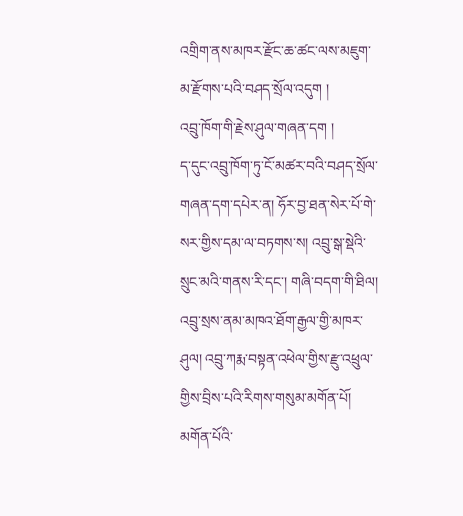འགྲིག་ནས་མཁར་རྫོང་ཆ་ཚང་ལས་མཇུག་མ་རྫོགས་པའི་བཤད་སྲོལ་འདུག །
འབྲུ་ཁོག་གི་རྗེས་ཤུལ་གཞན་དག །
ད་དུང་འབྲུ་ཁོག་ཏུ་ངོ་མཚར་བའི་བཤད་སྲོལ་གཞན་དག་དཔེར་ན། ཧོར་བྱ་ཐན་སེར་པོ་གེ་སར་གྱིས་དམ་ལ་བཏགས་ས། འབྲུ་སྒ་སྡེའི་སྲུང་མའི་གནས་རི་དང་། གཞི་བདག་གི་ཐིལ། འབྲུ་སྲས་ནམ་མཁའ་ཐོག་རྒྱལ་གྱི་མཁར་ཤུལ། འབྲུ་ཀརྨ་བསྟན་འཕེལ་གྱིས་རྫུ་འཕྲུལ་གྱིས་བྲིས་པའི་རིགས་གསུམ་མགོན་པོ། མགོན་པོའི་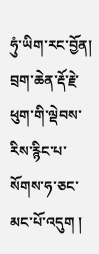ཧུཾ་ཡིག་རང་བྱོན། བྲག་ཆེན་རྡོ་རྗེ་ཕུག་གི་ལྡེབས་རིས་རྙིང་པ་སོགས་ཧ་ཅང་མང་པོ་འདུག །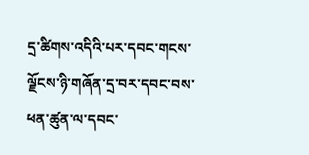དྲ་ཚིགས་འདིའི་པར་དབང་གངས་ལྗོངས་ཉི་གཞོན་དྲ་བར་དབང་བས་ཕན་ཚུན་ལ་དབང་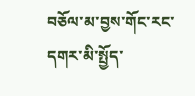བཅོལ་མ་བྱས་གོང་རང་དགར་མི་སྤྱོད་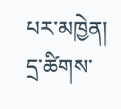པར་མཁྱེན།
དྲ་ཚིགས་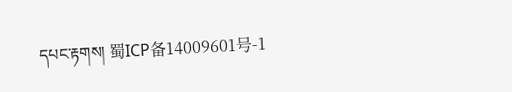དཔང་རྟགས། 蜀ICP备14009601号-1